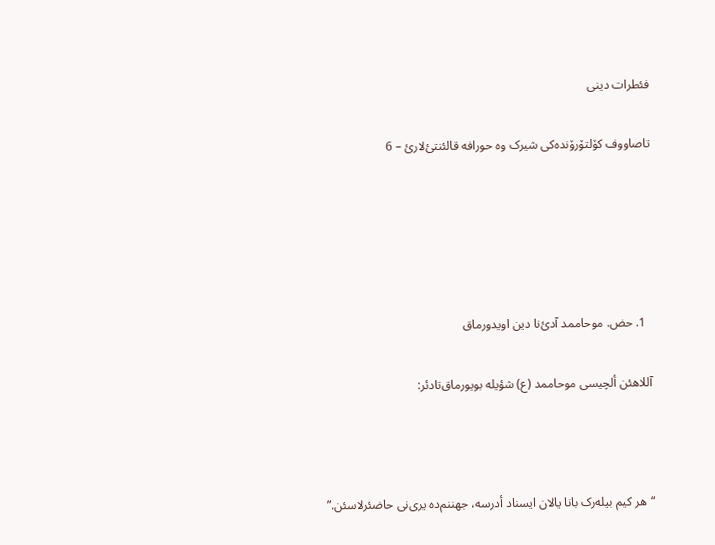فئطرات دینی

تاصاووف کۆلتۆرۆندەکی شیرک وە حورافە قالئنتئ‌لارئ – 6





  1. حض. موحاممد آدئ‌نا دین اویدورماق

آللاهئن ألچیسی موحاممد (ع) شؤیلە بویورماق‌تادئر:



“هر کیم بیلەرک بانا یالان ایسناد أدرسە، جهننم‌دە یری‌نی حاضئرلاسئن.”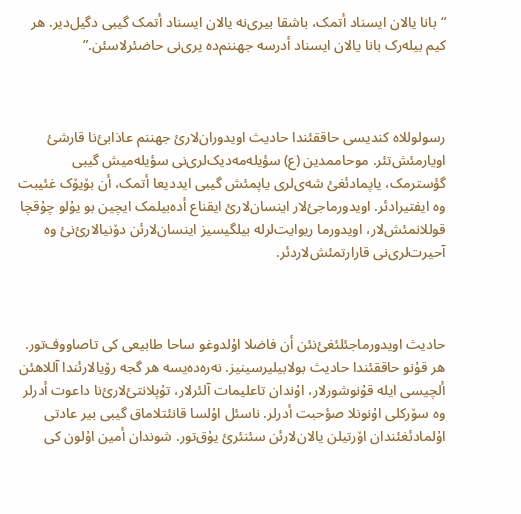“بانا یالان ایسناد أتمک، باشقا بیری‌نە یالان ایسناد أتمک گیبی دگیل‌دیر. هر کیم بیلەرک بانا یالان ایسناد أدرسە جهننم‌دە یری‌نی حاضئرلاسئن.”



رسولوللاە کندیسی حاققئندا حادیث اویدوران‌لارئ جهننم عاذابئ‌نا قارشئ اویارمئش‌تئر. موحاممدین (ع) سؤیلەمەدیک‌لری‌نی سؤیلەمیش گیبی گؤسترمک، یاپمادئغئ شەی‌لری یاپمئش گیبی ایددیعا أتمک، أن بۆیۆک غئیبت وە ایفتیرادئر. اویدورماجئ‌لار اینسان‌لارئ ایقناع أدەبیلمک ایچین بو یۇلو چۇقچا قوللانمئش‌لار، اویدورما ریوایت‌لرلە بیلگیسیز اینسان‌لارئن دۆنیالارئ‌نئ وە آحیرت‌لری‌نی قارارتمئش‌لاردئر.



حادیث اویدورماجئلئغئ‌نئن أن فاضلا اۇلدوغو ساحا طابیعی کی تاصاووف‌تور. هر قۇنو حاققئندا حادیث بولابیلیرسینیز. نەرەدەیسە هر گجە رۆیالارئندا آللاهئن ألچیسی ایلە قۇنوشورلار، اۇندان تاعلیمات آلئرلار، تۇپلانتئ‌لارئ‌نا داعوت أدرلر وە سۆرکلی اۇنونلا صؤحبت أدرلر. ناسئل اۇلسا قانئتلاماق گیبی بیر عادتی اۇلمادئغئندان اۆرتیلن یالان‌لارئن سئنئرئ یۇق‌تور. شوندان أمین اۇلون کی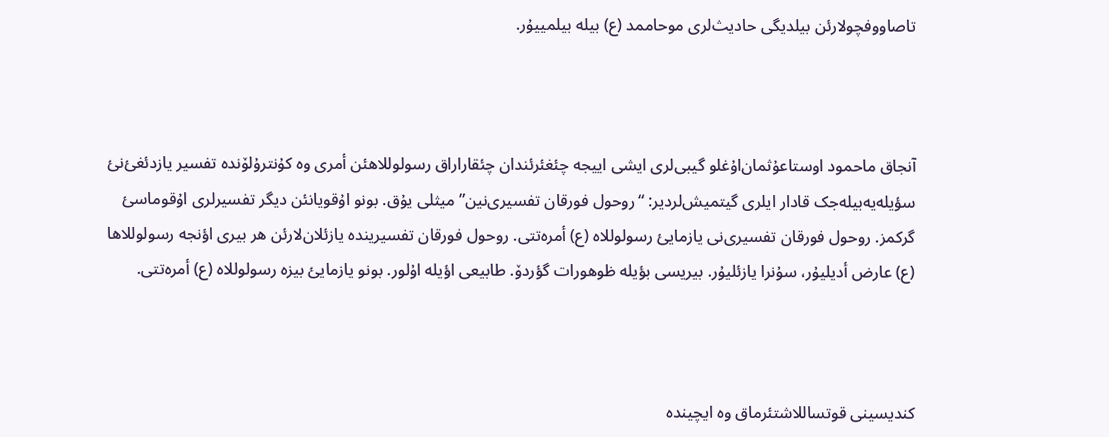تاصاووفچولارئن بیلدیگی حادیث‌لری موحاممد (ع) بیلە بیلمییۇر.



آنجاق ماحمود اوستاعۇثمان‌اۇغلو گیبی‌لری ایشی اییجە چئغئرئندان چئقاراراق رسولوللاهئن أمری وە کۇنترۇلۆندە تفسیر یازدئغئ‌نئ سؤیلەیەبیلەجک قادار ایلری گیتمیش‌لردیر: “روحول فورقان تفسیری‌نین” میثلی یۇق. بونو اۇقویانئن دیگر تفسیرلری اۇقوماسئ گرکمز. روحول فورقان تفسیری‌نی یازمایئ رسولوللاە (ع) أمرەتتی. روحول فورقان تفسیریندە یازئلان‌لارئن هر بیری اؤنجە رسولوللاها (ع) عارض أدیلیۇر، سۇنرا یازئلیۇر. بیریسی بؤیلە ظوهورات گؤردۆ. طابیعی اؤیلە اۇلور. بونو یازمایئ بیزە رسولوللاە (ع) أمرەتتی.



کندیسینی قوتساللاشتئرماق وە ایچیندە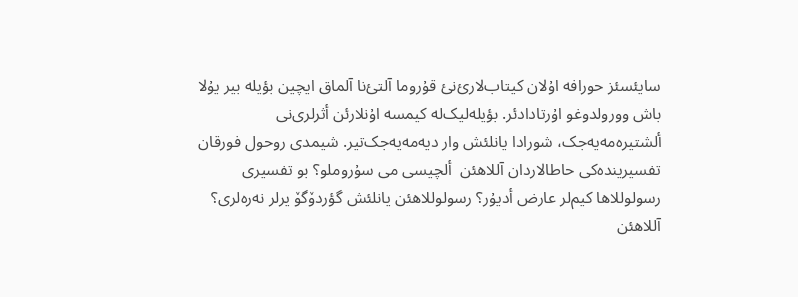سایئسئز حورافە اۇلان کیتاب‌لارئ‌نئ قۇروما آلتئ‌نا آلماق ایچین بؤیلە بیر یۇلا باش وورولدوغو اۇرتادادئر. بؤیلەلیک‌لە کیمسە اۇنلارئن أثرلری‌نی ألشتیرەمەیەجک، شورادا یانلئش وار دیەمەیەجک‌تیر. شیمدی روحول فورقان تفسیریندەکی حاطالاردان آللاهئن  ألچیسی می سۇروملو؟ بو تفسیری رسولوللاها کیم‌لر عارض أدیۇر؟ رسولوللاهئن یانلئش گؤردۆگۆ یرلر نەرەلری؟ آللاهئن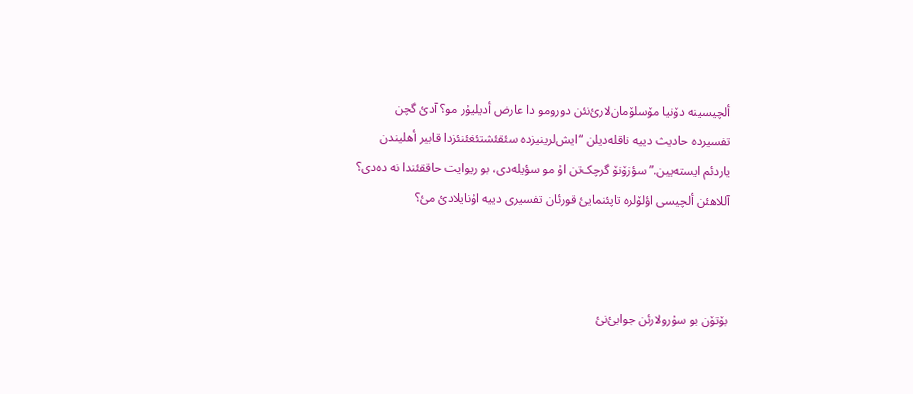ألچیسینە دۆنیا مۆسلۆمان‌لارئ‌نئن دورومو دا عارض أدیلیۇر مو؟ آدئ گچن تفسیردە حادیث دییە ناقلەدیلن “ایش‌لرینیزدە سئقئشتئغئنئزدا قابیر أهلیندن یاردئم ایستەیین.” سؤزۆنۆ گرچک‌تن اۇ مو سؤیلەدی، بو ریوایت حاققئندا نە دەدی؟ آللاهئن ألچیسی اؤلۆلرە تاپئنمایئ قورئان تفسیری دییە اۇنایلادئ مئ؟



بۆتۆن بو سۇرولارئن جوابئ‌نئ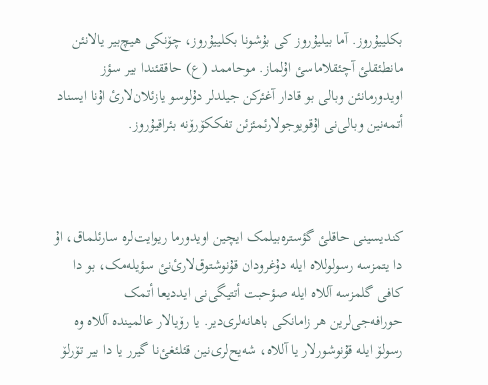بکلییۇروز. آما بیلیۇروز کی بۇشونا بکلییۇروز، چۆنکی هیچ‌بیر یالانئن مانطئقلئ آچئقلاماسئ اۇلماز. موحاممد (ع) حاققئندا بیر سؤز اویدورمانئن وبالی بو قادار آغئرکن جیلدلر دۇلوسو یازئلان‌لارئ اۇنا ایسناد أتمەنین وبالی‌نی اۇقویوجولارئمئزئن تفککۆرۆنە بئراقیۇروز.



کندیسینی حاقلئ گؤسترەبیلمک ایچین اویدورما ریوایت‌لرە سارئلماق، اۇ دا یتمزسە رسولوللاە ایلە دۇغرودان قۇنوشتوق‌لارئ‌نئ سؤیلەمک، بو دا کافی گلمزسە آللاە ایلە صؤحبت أتتیگی‌نی ایددیعا أتمک حورافەجی‌لرین هر زامانکی باهانەلری‌دیر. یا رۆیالار عالمیندە آللاە وە رسولۆ ایلە قۇنوشورلار یا آللاە، شەیح‌لری‌نین قئلئغئ‌نا گیرر یا دا بیر تۆرلۆ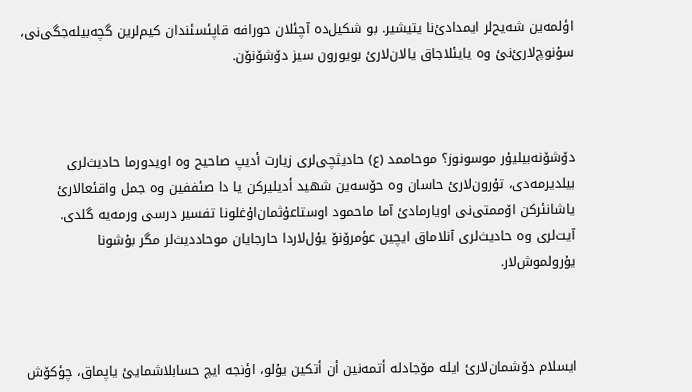اؤلمەین شەیح‌لر ایمدادئ‌نا یتیشیر. بو شکیل‌دە آچئلان حورافە قاپئسئندان کیم‌لرین گچەبیلەجگی‌نی، سۇنوچ‌لارئ‌نئ وە یایئلاجاق یالان‌لارئ بویورون سیز دۆشۆنۆن.



دۆشۆنەبیلیۇر موسونوز؟ موحاممد (ع) حادیثچی‌لری زیارت أدیپ صاحیح وە اویدورما حادیث‌لری بیلدیرمەدی، تۇرون‌لارئ حاسان وە حۆسەین شهید أدیلیرکن یا دا صئففین وە جمل واقئعالارئ یاشانئرکن اۆممتی‌نی اویارمادئ آما ماحمود اوستاعۇثمان‌اۇغلونا تفسیر درسی ورمەیە گلدی. آیت‌لری وە حادیث‌لری آنلاماق ایچین عؤمرۆنۆ یۇل‌لاردا حارجایان موحاددیث‌لر مگر بۇشونا یۇرولموش‌لار.



ایسلام دۆشمان‌لارئ ایلە مۆجادلە أتمەنین أن أتکین یۇلو، اؤنجە ایچ حسابلاشمایئ یاپماق، چؤکۆش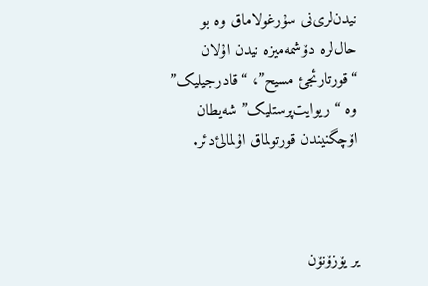نیدن‌لری‌نی سۇرغولاماق وە بو حال‌لرە دۆشمەمیزە نیدن اۇلان “قورتارئجئ مسیح”، “قادرجیلیک” وە “ریوایت‌پرستلیک” شەیطان اۆچگنیندن قورتولماق اۇلمالئ‌دئر.



یر یۆزۆنۆن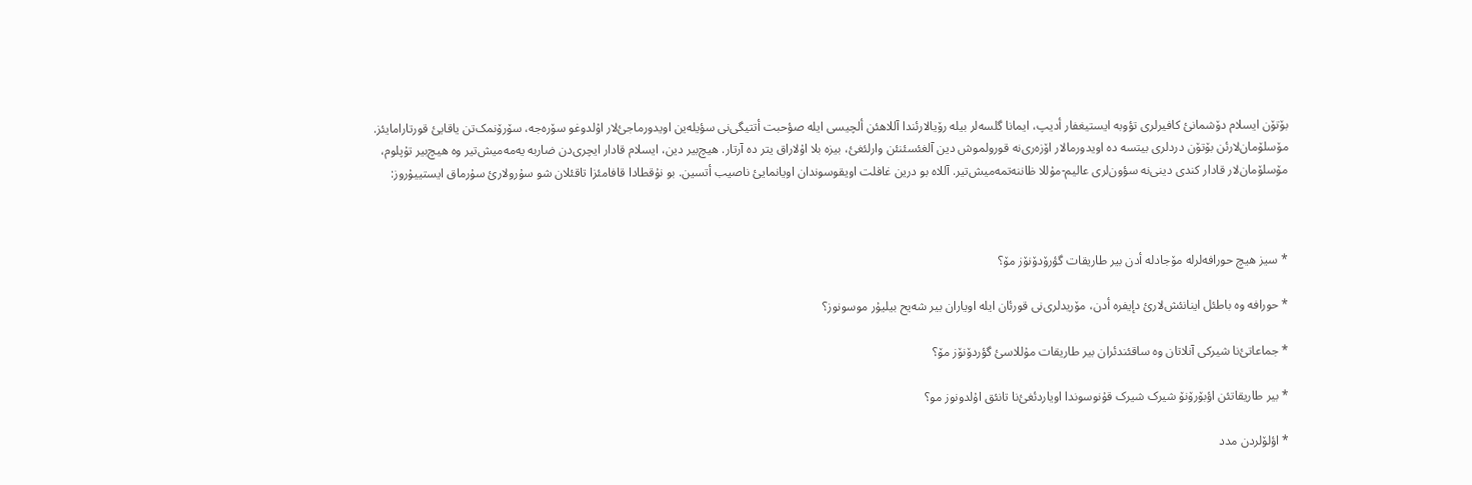بۆتۆن ایسلام دۆشمانئ کافیرلری تؤوبە ایستیغفار أدیپ، ایمانا گلسەلر بیلە رۆیالارئندا آللاهئن ألچیسی ایلە صؤحبت أتتیگی‌نی سؤیلەین اویدورماجئ‌لار اۇلدوغو سۆرەجە، سۆرۆنمک‌تن یاقایئ قورتارامایئز. مۆسلۆمان‌لارئن بۆتۆن دردلری بیتسە دە اویدورمالار اۆزەری‌نە قورولموش دین آلغئسئنئن وارلئغئ، بیزە بلا اۇلاراق یتر دە آرتار. هیچ‌بیر دین، ایسلام قادار ایچری‌دن ضاربە یەمەمیش‌تیر وە هیچ‌بیر تۇپلوم، مۆسلۆمان‌لار قادار کندی دینی‌نە سؤون‌لری عالیم-مۇللا ظاننەتمەمیش‌تیر. آللاە بو درین غافلت اویقوسوندان اویانمایئ ناصیب أتسین. بو نۇقطادا قافامئزا تاقئلان شو سۇرولارئ سۇرماق ایستییۇروز:



* سیز هیچ حورافەلرلە مۆجادلە أدن بیر طاریقات گؤرۆدۆنۆز مۆ؟

* حورافە وە باطئل اینانئش‌لارئ دإیفرە أدن، مۆریدلری‌نی قورئان ایلە اویاران بیر شەیح بیلیۇر موسونوز؟

* جماعاتئ‌نا شیرکی آنلاتان وە ساقئندئران بیر طاریقات مۇللاسئ گؤردۆنۆز مۆ؟

* بیر طاریقاتئن اؤبۆرۆنۆ شیرک شیرک قۇنوسوندا اویاردئغئ‌نا تانئق اۇلدونوز مو؟

* اؤلۆلردن مدد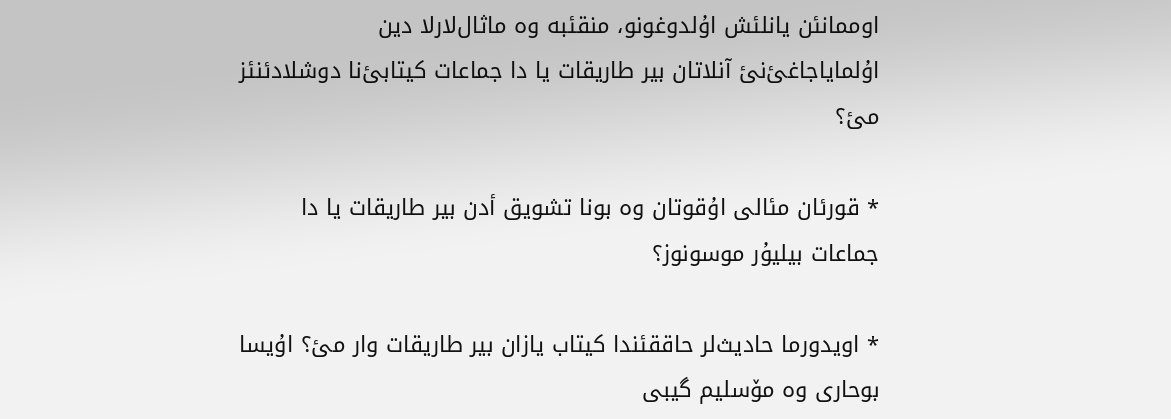اوممانئن یانلئش اۇلدوغونو، منقئبە وە ماثال‌لارلا دین اۇلمایاجاغئ‌نئ آنلاتان بیر طاریقات یا دا جماعات کیتابئ‌نا دوشلادئنئز مئ؟

* قورئان مئالی اۇقوتان وە بونا تشویق أدن بیر طاریقات یا دا جماعات بیلیۇر موسونوز؟

* اویدورما حادیث‌لر حاققئندا کیتاب یازان بیر طاریقات وار مئ؟ اۇیسا بوحاری وە مۆسلیم گیبی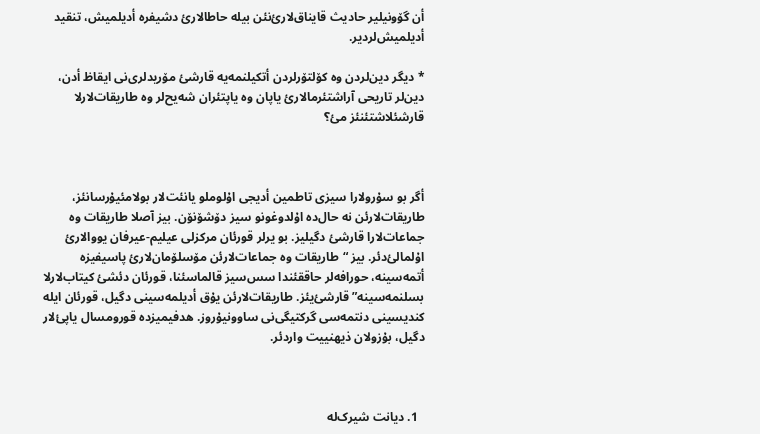أن گۆونیلیر حادیث قایناق‌لارئ‌نئن بیلە حاطالارئ دشیفرە أدیلمیش، تنقید أدیلمیش‌لردیر.

* دیگر دین‌لردن وە کۆلتۆرلردن أتکیلنمەیە قارشئ مۆریدلری‌نی ایقاظ أدن، دین‌لر تاریحی آراشتئرمالارئ یاپان وە یاپتئران شەیح‌لر وە طاریقات‌لارلا قارشئلاشتئنئز مئ؟



أگر بو سۇرولارا سیزی تاطمین أدیجی اۇلوملو یانئت‌لار بولامئیۇرسانئز، طاریقات‌لارئن نە حال‌دە اۇلدوغونو سیز دۆشۆنۆن. بیز آصلا طاریقات وە جماعات‌لارا قارشئ دگیلیز. بو یرلر قورئان مرکزلی عیلیم-عیرفان یووالارئ اۇلمالئ‌دئر. بیز “طاریقات وە جماعات‌لارئن مۆسلۆمان‌لارئ پاسیفیزە أتمەسینە، حورافەلر حاققئندا سس‌سیز قالماسئنا، قورئان دئشئ کیتاب‌لارلا بسلنمەسینە” قارشئ‌یئز. طاریقات‌لارئن یۇق أدیلمەسینی دگیل، قورئان ایلە کندیسینی دنتمەسی گرکتیگی‌نی ساوونیۇروز. هدفیمیزدە قورومسال یاپئ‌لار دگیل، بۇزولان ذیهنییت واردئر.



  1. دیانت ‌شیرک‌لە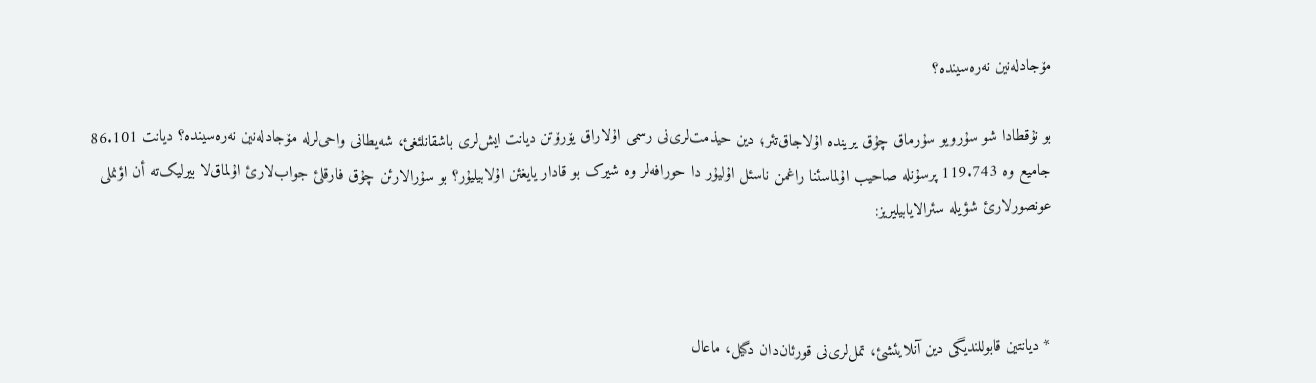مۆجادلەنین نەرەسیندە؟

بو نۇقطادا شو سۇرویو سۇرماق چۇق یریندە اۇلاجاق‌تئر؛ دین حیذمت‌لری‌نی رسمی اۇلاراق یۆرۆتن دیانت ایش‌لری باشقانلئغئ، شەیطانی واحی‌لرلە مۆجادلەنین نەرەسیندە؟ دیانت 86.101 جامیع وە 119.743 پرسۇنلە صاحیب اۇلماسئنا راغمن ناسئل اۇلیۇر دا حورافەلر وە شیرک بو قادار یایغئن اۇلابیلیۇر؟ بو سۇرالارئن چۇق فارقلئ جواب‌لارئ اۇلماق‌لا بیرلیک‌تە أن اؤنملی عونصورلارئ شؤیلە سئرالایابیلیریز:



* دیانتین قابوللندیگی دین آنلایئشئ، تمل‌لری‌نی قورئان‌دان دگیل، ماعال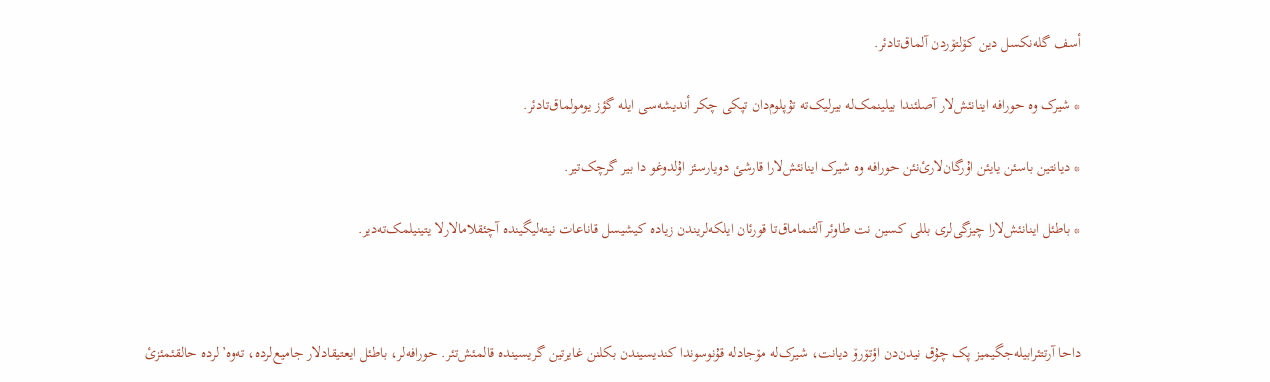أسف گلەنکسل دین کۆلتۆردن آلماق‌تادئر.

* شیرک وە حورافە اینانئش‌لار آصلئندا بیلینمک‌لە بیرلیک‌تە تۇپلوم‌دان تپکی چکر أندیشەسی ایلە گؤز یومولماق‌تادئر.

* دیانتین باسئن یایئن اۇرگان‌لارئ‌نئن حورافە وە شیرک اینانئش‌لارا قارشئ دویارسئز اۇلدوغو دا بیر گرچک‌تیر.

* باطئل اینانئش‌لارا چیزگی‌لری بللی کسین نت طاوئر آلئنماماق‌تا قورئان ایلکەلریندن زیادە کیشیسل قاناعات نیتەلیگیندە آچئقلامالارلا یتینیلمک‌تەدیر.



داحا آرتتئرابیلەجگیمیز پک چۇق نیدن‌دن اؤتۆرۆ دیانت، شیرک‌لە مۆجادلە قۇنوسوندا کندیسیندن بکلنن غایرتین گریسیندە قالمئش‌تئر. حورافەلر، باطئل ایعتیقادلار جامیع‌لردە، تەوە’لردە حالقئمئزئ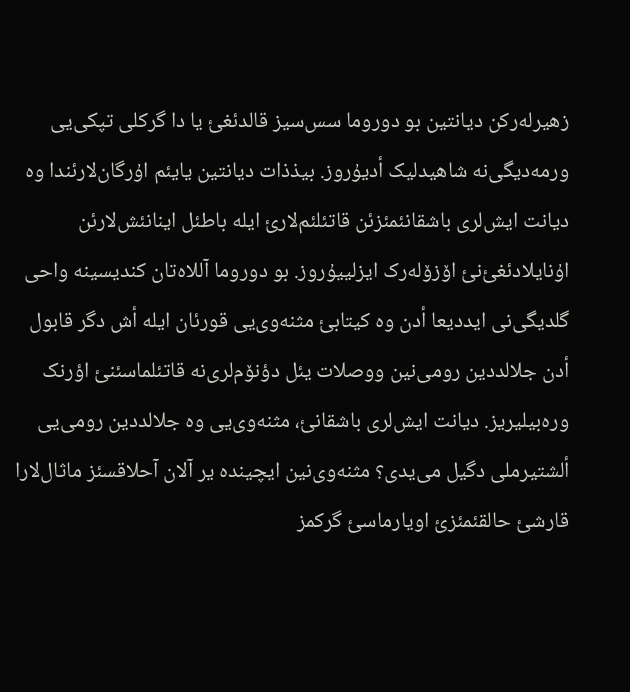زهیرلەرکن دیانتین بو دوروما سس‌سیز قالدئغئ یا دا گرکلی تپکی‌یی ورمەدیگی‌نە شاهیدلیک أدیۇروز. بیذذات دیانتین یایئم اۇرگان‌لارئندا وە دیانت ایش‌لری باشقانئمئزئن قاتئلئم‌لارئ ایلە باطئل اینانئش‌لارئن اۇنایلادئغئ‌نئ اۆزۆلەرک ایزلییۇروز. بو دوروما آللاەتان کندیسینە واحی گلدیگی‌نی ایددیعا أدن وە کیتابئ مثنەوی‌یی قورئان ایلە أش دگر قابول أدن جلالددین رومی‌نین ووصلات یئل دؤنۆم‌لری‌نە قاتئلماسئنئ اؤرنک ورەبیلیریز. دیانت ایش‌لری باشقانئ، مثنەوی‌یی وە جلالددین رومی‌یی ألشتیرملی دگیل می‌یدی؟ مثنەوی‌نین ایچیندە یر آلان آحلاقسئز ماثال‌لارا قارشئ حالقئمئزئ اویارماسئ گرکمز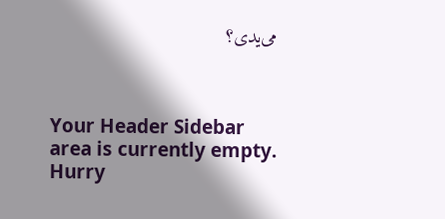می‌یدی؟



Your Header Sidebar area is currently empty. Hurry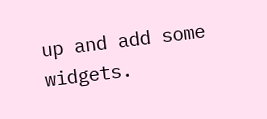up and add some widgets.